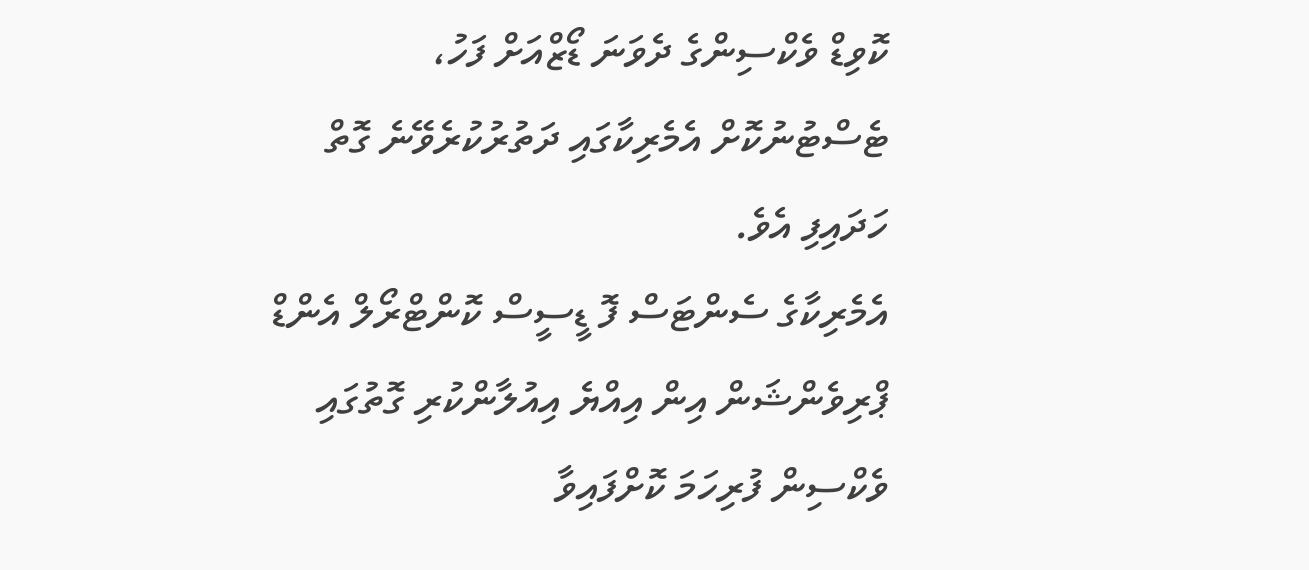ކޮވިޑް ވެކްސިންގެ ދެވަނަ ޑޯޒްއަށް ފަހު، ޓެސްޓުނުކޮށް އެމެރިކާގައި ދަތުރުކުރެވޭނެ ގޮތް ހަދައިފި އެވެ.
އެމެރިކާގެ ސެންޓަސް ފޮ ޑީސީސް ކޮންޓްރޯލް އެންޑް ޕްރިވެންޝަން އިން އިއްޔެ އިއުލާންކުރި ގޮތުގައި ވެކްސިން ފުރިހަމަ ކޮށްފައިވާ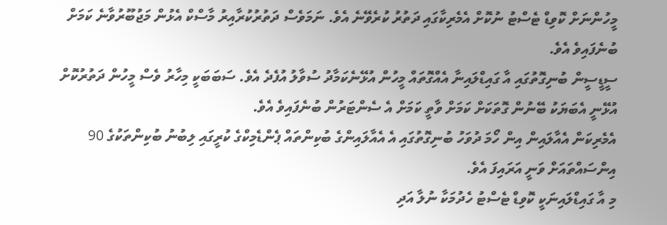މީހުންނަށް ކޮވިޑް ޓެސްޓު ނުކޮށް އެމެރިކާގައި ދަތުރު ކުރެވޭނެ އެވެ. ނަމަވެސް ދަތުރުކުރާއިރު މާސްކް އެޅުން މަޖުބޫރުވާނެ ކަމަށް ބުނެފައިވެ އެވެ.
ސީޑީސީން ބުނިގޮތުގައި އާ ގައިޑްލައިނާ އެއްގޮތައް މީހުން އުޅޭނެކަމާދު ސުވާލު އުފެދެ އެވެ. ސަބަބަކީ މިހާރު ވެސް މީހުން ދަތުރުކޮށް އުޅޭނީ އެބަޔަކު ބޭނުން ގޮތަކަށް ކަމަށް ވާތީ ކަމަށް އެ ސެންޓަރުން ބުނެފައިވެ އެވެ.
އެމެރިކަން އެއާލައިން އިން ހޯމަ ދުވަހު ބުނިގޮތުގައި އެ އެއާލައިންގެ ބުކިންތައް ޕެންޑެމިކްގެ ކުރީގައި ލިބުނު ބުކިންތަކުގެ 90 އިންސައްތައަށް ވަނީ އަރައިފަ އެވެ.
މި އާ ގައިޑްލައިނަކީ ކޮވިޑް ޓެސްޓު ހެދުމަކާ ނުލާ އަދި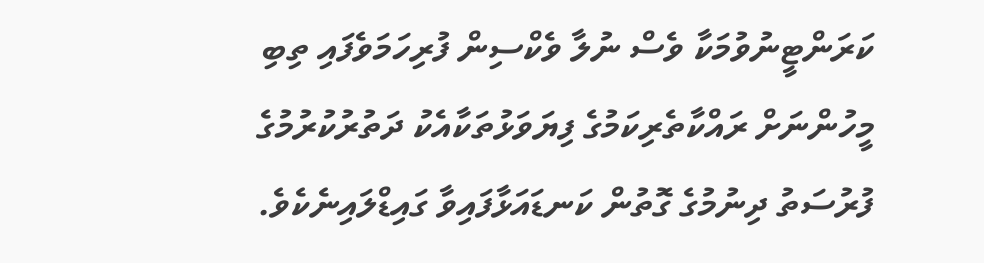ކަރަންޓީނުވުމަކާ ވެސް ނުލާ ވެކްސިން ފުރިހަމަވެފައި ތިބި މީހުންނަށް ރައްކާތެރިކަމުގެ ފިޔަވަޅުތަކާއެކު ދަތުރުކުރުމުގެ ފުރުސަތު ދިނުމުގެ ގޮތުން ކަނޑައަޅާފައިވާ ގައިޑްލައިނެކެވެ.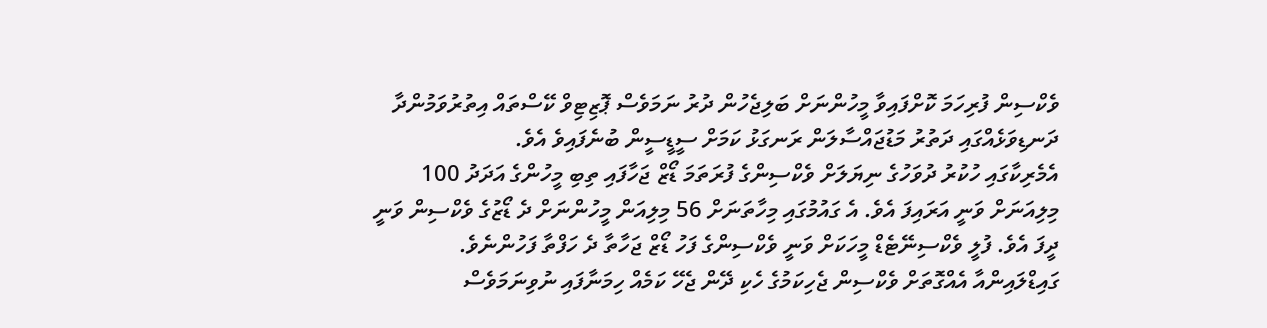ވެކްސިން ފުރިހަމަ ކޮށްފައިވާ މީހުންނަށް ބަލިޖެހުން ދުރު ނަމަވެސް ޕޮޒިޓިވް ކޭސްތައް އިތުރުވަމުންދާ ދަނޑިވަޅެއްގައި ދަތުރު މަޑުޖައްސާލަން ރަނގަޅު ކަމަށް ސީޑީސީން ބުނެފައިވެ އެވެ.
އެމެރިކާގައި ހުކުރު ދުވަހުގެ ނިޔަލަށް ވެކްސިންގެ ފުރަތަމަ ޑޯޒް ޖަހާފައި ތިބި މީހުންގެ އަދަދު 100 މިލިއަނަށް ވަނީ އަރައިފަ އެވެ. އެ ގައުމުގައި މިހާތަނަށް 56 މިލިއަން މީހުންނަށް ދެ ޑޯޒުގެ ވެކްސިން ވަނީ ދީފަ އެވެ. ފުލީ ވެކްސިނޭޓެޑް މީހަކަށް ވަނީ ވެކްސިންގެ ފަހު ޑޯޒް ޖަހާތާ ދެ ހަފްތާ ފަހުންނެވެ.
ގައިޑްލައިންއާ އެއްގޮތަށް ވެކްސިން ޖެހިކަމުގެ ހެކި ދޭން ޖެހޭ ކަމެއް ހިމަނާފައި ނުވިނަމަވެސް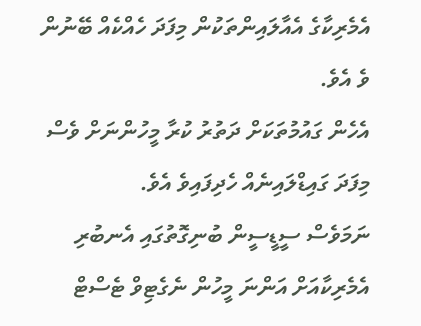އެމެރިކާގެ އެއާލައިންތަކުން މިފަދަ ހެއްކެއް ބޭނުން ވެ އެވެ.
އެހެން ގައުމުތަކަށް ދަތުރު ކުރާ މީހުންނަށް ވެސް މިފަދަ ގައިޑްލައިނެއް ހެދިފައިވެ އެވެ.
ނަމަވެސް ސީޑީސީން ބުނިގޮތުގައި އެނބުރި އެމެރިކާއަށް އަންނަ މީހުން ނެގެޓިވް ޓެސްޓް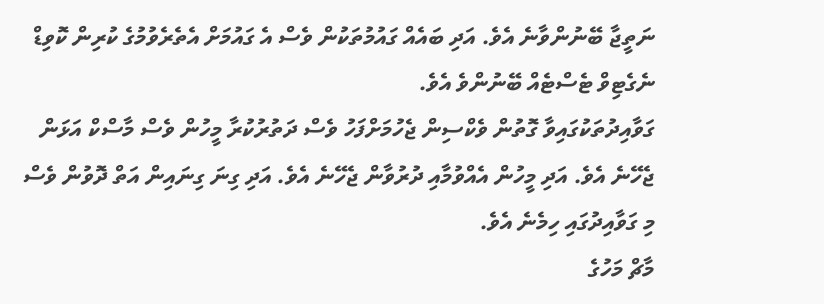ނަތީޖާ ބޭނުންވާނެ އެވެ. އަދި ބައެއް ގައުމުތަކުން ވެސް އެ ގައުމަށް އެތެރެވުމުގެ ކުރިން ކޮވިޑް ނެގެޓިވް ޓެސްޓެއް ބޭނުންވެ އެވެ.
ގަވާއިދުތަކުގައިވާ ގޮތުން ވެކްސިން ޖެހުމަށްފަހު ވެސް ދަތުރުކުރާ މީހުން ވެސް މާސްކް އަޅަން ޖެހޭނެ އެވެ. އަދި މީހުން އެއްވުމާއި ދުރުވާން ޖެހޭނެ އެވެ. އަދި ގިނަ ގިނައިން އަތް ދޮވުން ވެސް މި ގަވާއިދުގައި ހިމެނެ އެވެ.
މާޗް މަހުގެ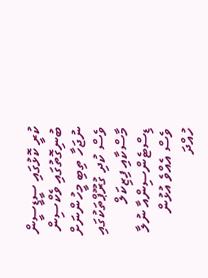ކުރީ ކޮޅުގައި ސީޑީސީން ބުނިގޮތުގައި ވެކްސިން ނުޖަހާ ތިބި މީހުންނަށް ވެސް ކުދި ގުރޫޕްތަކުގައި މާސްކާއި ފިޒިކަލް ޑިސްޓެންސިންއާ ނުލާ ވެސް އެއްވެ އުޅުން ހުއްދަ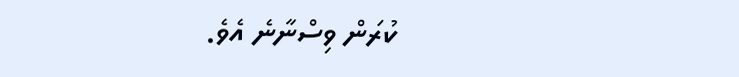ކުރަން ވިސްނާނެ އެވެ.